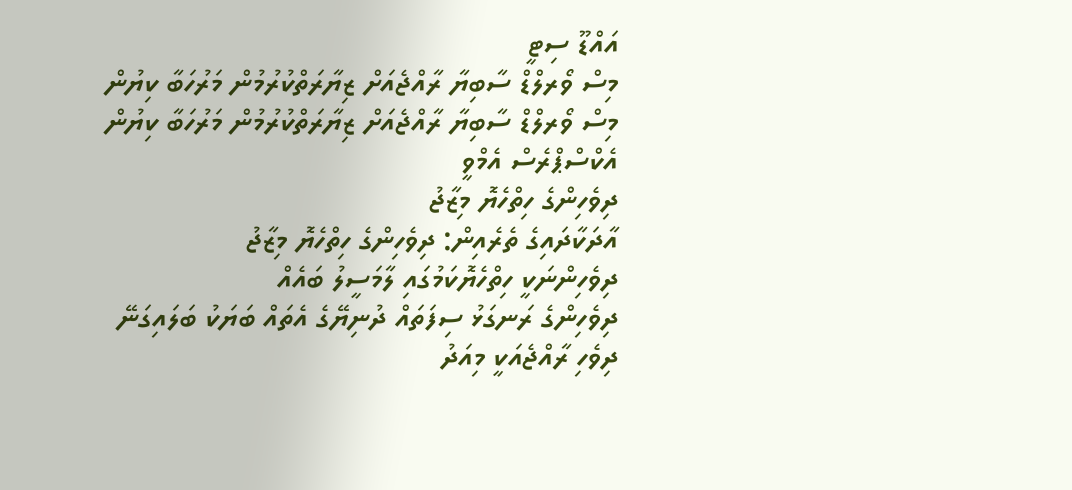އައްޑޫ ސިޓީ
މިސް ވޯރލްޑް ސާބިޔާ ރާއްޖެއަށް ޒިޔާރަތްކުރުމުން މަރުހަބާ ކިޔުން
މިސް ވޯރލްޑް ސާބިޔާ ރާއްޖެއަށް ޒިޔާރަތްކުރުމުން މަރުހަބާ ކިޔުން
އެކްސްޕްރެސް އެމްވީ
ދިވެހިންގެ ހިތްހެޔޮ މިޒާޖު
އާދަކާދައިގެ ތެރެއިން: ދިވެހިންގެ ހިތްހެޔޮ މިޒާޖު
ދިވެހިންނަކީ ހިތްހެޔޮކަމުގައި ލާމަސީލު ބައެއް
ދިވެހިންގެ ރަނގަޅު ސިފަތައް ދުނިޔޭގެ އެތައް ބަޔަކު ބަލައިގަނޭ
ދިވެހި ރާއްޖެއަކީ މިއަދު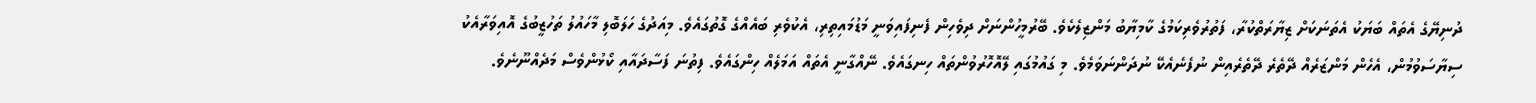ދުނިޔޭގެ އެތައް ބަޔަކު އެތަނަކަށް ޒިޔާރަތްކުރާ، ފަތުރުވެރިކަމުގެ ކާމިޔާބު މަންޒިލެކެވެ. ބޭރުމީހުންނަށް ދިވެހިން ފެނިފައިވަނީ މަޑުމައިތިރި، އެކުވެރި ބައެއްގެ ގޮތުގައެވެ. މިއަދުގެ ހަލަބޮލި މާހައުލު ތަހުޒީބުގެ އޮއިވަރާއެކު ސިޔާސަވުމުން، އެހެން މަންޒަރެއް ދޭތެރެ ދޭތެރެއިން ނުފެނެއެކޭ ނުދަންނަވަމެވެ. މި ގައުމުގައި ލޭއޮހޮރުވުންތައް ހިނގައެވެ. ނޭއްގާނީ އެތައް އަމަލެއް ހިންގައެވެ. ފިތުނަ ފަސާދައާއި ކޯޅުންވެސް މަދެއްނޫނެވެ.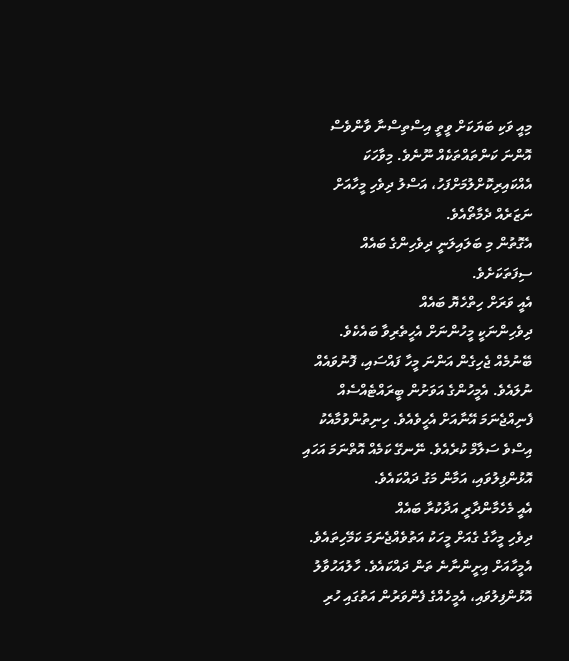މިއީ ވަކި ބަޔަކަށް ވީތީ އިސްތިސްނާ ވާންވެސް އޮންނަ ކަންތައްތަކެއް ނޫނެވެ. މިވާހަކަ އެއްކައިރިކޮށްލުމަށްފަހު، އަސްލު ދިވެހި މީހާއަށް ނަޒަރެއް ދެމާތޯއެވެ.
އެގޮތުން މި ބަލައިލަނީ ދިވެހިންގެ ބައެއް ސިފަތަކަށެވެ.
އެއީ ވަރަށް ހިތްހެޔޮ ބައެއް
ދިވެހިންނަކީ މީހުންނަށް އެހީތެރިވާ ބައެކެވެ. ބޭނުމެއް ޖެހިގެން އަންނަ މީހާ ފައްސައި، ފޮނުވައެއް ނުލައެވެ. އެމީހުންގެ އަވަށުން ބީރައްޓެއްސެއް ފެނިއްޖެނަމަ އޭނާއަށް އެހީވެއެވެ. ހިނިތުންވުމާއެކު އިސްވެ ސަލާމް ކުރެއެވެ. ނޭނގޭ ކަމެއް އޮތްނަމަ އަހައި އޮޅުންފިލުވައި، އަމާން މަގު ދައްކައެވެ.
އެއީ މެހެމާންދާރީ އަދާކުރާ ބައެއް
ދިވެހި މީހާގެ ގެއަށް މީހަކު އަތުވެއްޖެނަމަ ކަމޭހިތައެވެ. އެމީހާއަށް އިށީންނާނެ ތަން ދައްކައެވެ. ހާލުއަހުވާލު އޮޅުންފިލުވައި، އެމީހެއްގެ ފެންވަރުން އަތުގައި ހުރި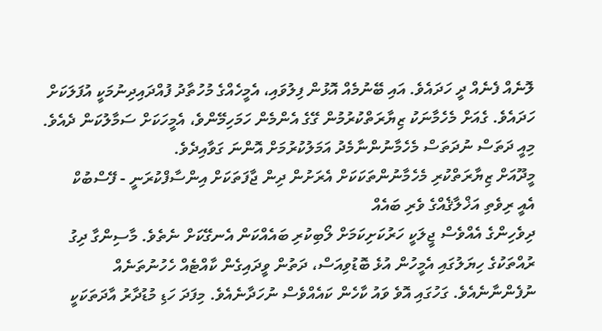ލޮނެއް ފެނެއް ދީ ހަދައެވެ. އައި ބޭނުމެއް އޮޅުން ފިލުވައި، އެމީހެއްގެ މުހުތާދު ފުއްދައިދިނުމަކީ އުފަލަކަށް ހަދައެވެ. ގެއަށް މެހެމާނަކު ޒިޔާރަތްކުރުމުން ގޭގެ އެންމެން ހަމަހިމޭންވެ، އެމީހަކަށް ސަމާލުކަން ދެއެވެ. މިއީ ދަތަސް ނުދަތަސް މެހެމާނުންނާމެދު އަމަލުކުރުމަށް އޮންނަ ގަވާއިދެވެ.
މީދޫއަށް ޒިޔާރަތްކުރި މެހެމާނުންތަކަކަށް އެރަށުން ދިން ޖާފަތަކަށް އިންސާފްކުރަނީ - ފޭސްބުކް
އެއީ ރިވެތި އަޚްލާޤެއްގެ ވެރި ބައެއް
ދިވެހިންގެ އެއްވެސް ޖީލަކީ ހަރުކަށިކަމަށް ލޯބިކުރި ބައެއްކަން އެނގޭކަށް ނެތެވެ. މާސިންގާ ދިގު ރުއްތަކުގެ ހިޔަލުގައި އެމީހުން އުޅެ ބޮޑުވިއަސް، ދަތުން ވީދައިގެން ކާއްޓެއް ހެހުނުތަނެއް ނުފެންނާނެއެވެ. ގަހުގައި އޮވެ ވައު ކާހެން ކައެއްވެސް ނުހަދާނެއެވެ. މިފަދަ ހަޑި މުޑުދާރު އާދަތަކަކީ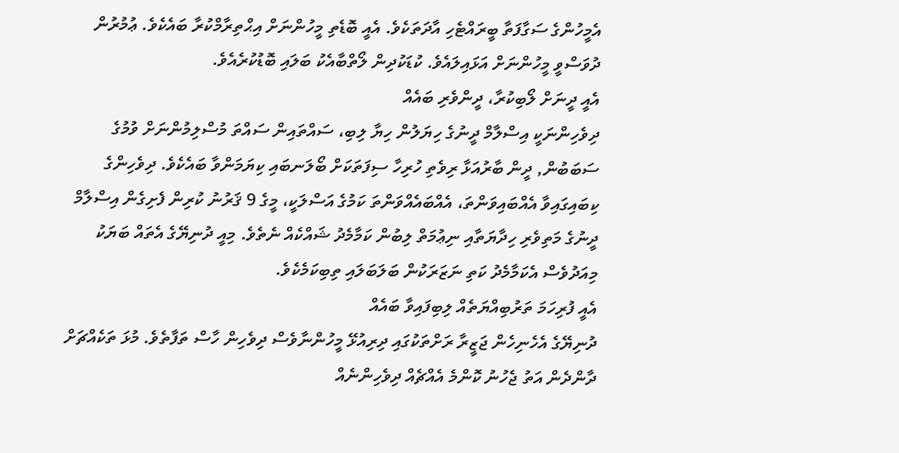އެމީހުންގެ ސަގާފަތާ ބީރައްޓެހި އާދަތަކެވެ. އެއީ ބޮޑެތި މީހުންނަށް އިޙްތިރާމްކުރާ ބައެކެވެ. ޢުމުރުން ދުވަސްވީ މީހުންނަށް އަޅައިލައެވެ. ކުޑަކުދިން ލޯތްބާއެކު ބަލައި ބޮޑުކުރެއެވެ.
އެއީ ދީނަށް ލޯބިކުރާ، ދީންވެރި ބައެއް
ދިވެހިންނަކީ އިސްލާމް ދީނުގެ ހިޔަލުން ހިޔާ ލިބި، ސައްތައިން ސައްތަ މުސްލިމުންނަށް ވުމުގެ ސަބަބުން, ދީން ބާރުއަޅާ ރިވެތި ހުރިހާ ސިފަތަކަށް ބޯލަނބައި ކިޔަމަންވާ ބައެކެވެ. ދިވެހިންގެ ކިބައިގައިވާ އެއްބައިވަންތަ، އެއްބައެއްވަންތަ ކަމުގެ އަސްލަކީ، މީގެ 9 ޤަރުނު ކުރިން ފެށިގެން އިސްލާމް ދީނުގެ މަތިވެރި ހިދާޔަތާއި ނިޢުމަތް ލިބުން ކަމާމެދު ޝައްކެއް ނެތެވެ. މިއީ ދުނިޔޭގެ އެތައް ބަޔަކު މިއަދުވެސް އެކަމާމެދު ކަތި ނަޒަރަކުން ބަލަބަލައި ތިބިކަމެކެވެ.
އެއީ ފުރިހަމަ ތަރުބިއްޔަތެއް ލިބިފައިވާ ބައެއް
ދުނިޔޭގެ އެހެނިހެން ޖަޒީރާ ރަށްތަކުގައި ދިރިއުޅޭ މީހުންނާވެސް ދިވެހިން ހާސް ތަފާތެވެ. މުޅަ ތަކެއްޗަށް ދާންދެން އަތު ޖެހުނު ކޮންމެ އެއްޗެއް ދިވެހިންނެއް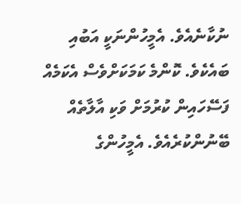ނުކާނެއެވެ. އެމީހުންނަކީ އަބުއި ބައެކެވެ. ކޮންމެ ކަމަކަށްވެސް އެކަމެއް ފަސޭހައިން ކުރުމަށް ވަކި އާލާތެއް ބޭނުންކުރެއެވެ. އެމީހުންގެ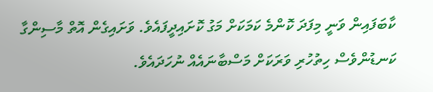ކާބަފައިން ވަނީ މިފަދަ ކޮންމެ ކަމަކަށް މަގު ކޮށައިދީފައެވެ. ވަށައިގެން އޮތް މާސިންގާ ކަނޑުންވެސް ހިތުހުރި ވަރަކަށް މަސްބާނައެއް ނުހަދައެވެ.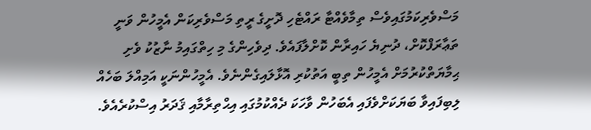މަސްވެރިކަމުގައިވެސް ތިމާވެއްޓާ ރައްޓެހި ދޮށީގެ ރީތި މަސްވެރިކަން އެމީހުން ވަނީ ތަޢާރަފްކޮށް، ދުނިޔެ ހައިރާން ކޮށްލާފައެވެ. ދިވެހިންގެ މި ހިތްގައިމު ނާޒުކު ވެށި ޙިމާޔަތްކުރުމަށް އެމީހުން ތިބީ އަތުކުރި އޮޅާލައިގެންނެވެ. އެމީހުންނަކީ އަމިއްލަ ބަހެއް ލިބިފައިވާ ބަޔަކަށްވެފައި އެބަހުން ވާހަކަ ދެއްކުމުގައި އިޙްތިރާމާއި ޤަދަރު އިސްކުރެއެވެ.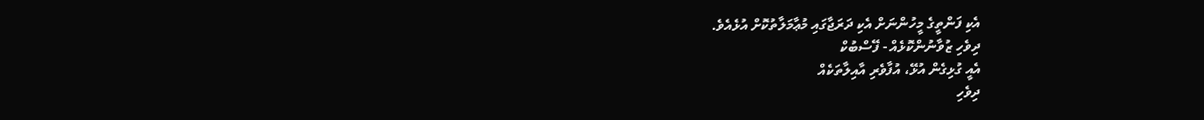އެކި ފަންތީގެ މީހުންނަށް އެކި ދަރަޖާގައި މުޢާމަލާތުކޮށް އުޅެއެވެ.
ދިވެހި ޒުވާނުންކޮޅެއް - ފޭސްބުކް
އެއީ ގުޅިގެން އުޅޭ، އުފާވެރި އާއިލާތަކެއް
ދިވެހި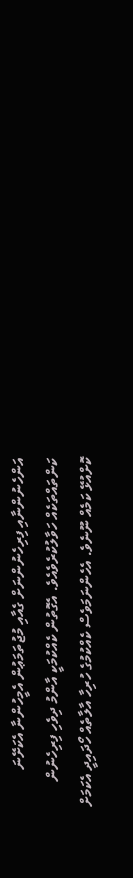އަންހެނުންނާއި ފިރިހެނުންނަށް ގެއާއި މުޖުތަމަޢުން އެމީހުންނާ އެކަށޭނަ ކަންތައްތަކެއް ހަވާލުކުރެވެއެވެ. އެގޮތުން ކެއްކުމަކީ އާންމު ދިވެހި ފިރިހެނުން ކޮށްއުޅޭ ކަމެއް ނޫނެވެ. އެހެންނަމަވެސް ކެއްކުމުގެ ހުރިހާ އާލާތެއް ހޯދައިދީ އެކަމަށް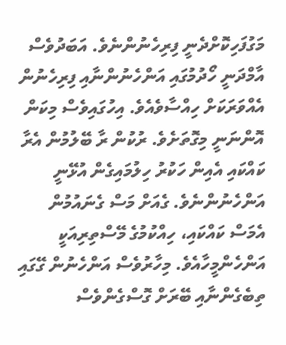މަގުފަހިކޮށްދެނީ ފިރިހެނުންނެވެ. އަބަދުވެސް އާމްދަނީ ހޯދުމުގައި އަންހެނުންނާއި ފިރިހެނުން އެއްވަރަކަށް ހިއްސާވެއެވެ. އިހުގައިވެސް މިކަން އޮންނަނީ މިގޮތަށެވެ. ރުކުން ރާ ބޭލުމުން އެރާ ކައްކައި އެއިން ހަކުރު ހިލުމައިގެން އުޅޭނީ އަންހެނުންނެވެ. ގެއަށް މަސް ގެނައުމުން އެމަސް ކައްކައި، ހިއްކުމުގެ މޭސްތިރިއަކީ އަންހެންމީހާއެވެ. މިހާރުވެސް އަންހެނުން ގޭގައި ތިބެގެންނާއި ބޭރަށް ގޮސްގެންވެސް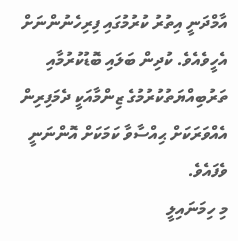އާމްދަނީ އިތުރު ކުރުމުގައި ފިރިހެނުންނަށް އެހީވެއެވެ. ކުދިން ބަލައި ބޮޑުކުރުމާއި ތަރުބިއްޔަތުކުރުމުގެ ޒިންމާއަކީ ދެމަފިރިން އެއްވަރަކަށް ޙިއްސާވާ ކަމަކަށް އޮންނަނީ ވެފައެވެ.
މި ހިމަނައިލީ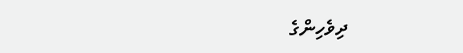ދިވެހިންގެ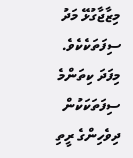މިޒާޖާގުޅޭ މަދު ސިފަތަކެކެވެ. މިފަދަ ކިތަންމެ ސިފަތަކަކުން ދިވެހިންގެ ރީތި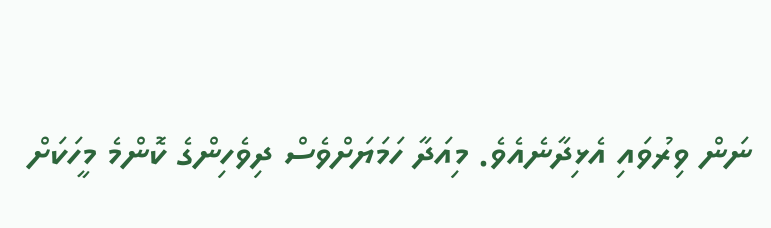ނަން ވިރުވައި އެޅިދާނެއެވެ. މިއަދާ ހަމަޔަށްވެސް ދިވެހިންގެ ކޮންމެ މީހަކަށް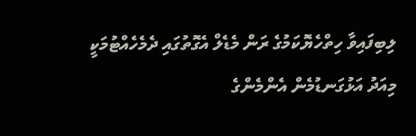ލިބިފައިވާ ހިތްހެޔޮކަމުގެ ރަން މެޑެލް އެގޮތުގައި ދެމެހެއްޓުމަކީ މިއަދު އަޅުގަނޑުމެން އެންމެންގެ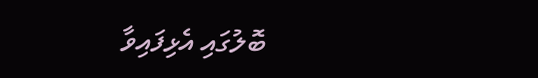ބޮލުގައި އެޅިފައިވާ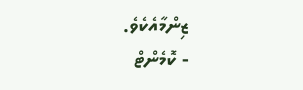ޒިންމާއެކެވެ.
- ކޮމެންޓް